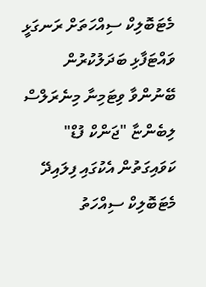މެޓަބޮލިކް ސިއްހަތަށް ރަނގަޅީ ވައްޓަފާޅި ބަދަލުކުރުން
ބޭނުންވާ ވިޓަމިނާ މިނެރަލްސް ލިބެންޏާ "ޖަންކް ފުޑް" ކަވައިގަތުން އެކުގައި ފިލައިދޭ
މެޓަބޮލިކް ސިއްހަތު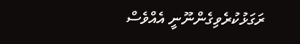ރަގަޅުކުރެވިގެންނޫނީ އެއްވެސް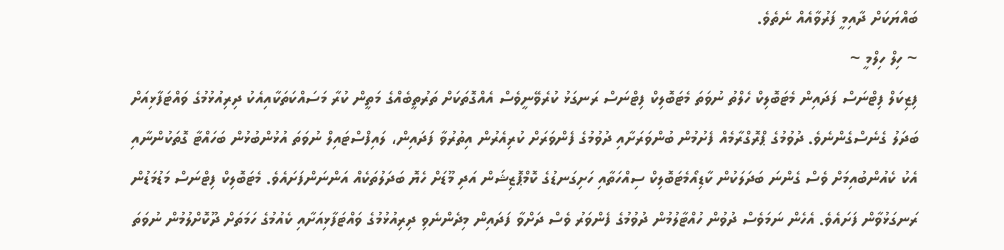ބައްޔަކަށް ދާއިމީ ފަރުވާއެއް ނެތެވެ.
~ ހިލް ހިލްމީ ~
ފިޒިކަލް ފިޓްނަސް ފަދައިން މެޓަބޮލިކް ހެލްތު ނުވަތަ މެޓަބޮލިކް ފިޓްނަސް ރަނގަޅު ކުރެވޭނީވެސް އެއްގޮތަކަށް ތަރުތީބެއްގެ މަތީން ކުރާ މަސައްކަތަކާއިއެކު ދިރިއުޅުމުގެ ވައްޓަފާޅިއަށް ބަދަލު ގެނެސްގެންނެވެ. ދުވުމުގެ ޕްރޮގްރާމެއް ފެށުމުން ބުންވަރަށާއި ދުވުމުގެ ފެންވަރަށް ކުރިއެރުން އިތުރުވާ ފަދައިން، ލައިފްސްޓައިލް ނުވަތަ އުޅުންބުޅުން ބަހައްޓާ ގޮތަކުންނާއި އެކު ކެއުންބުއިމަށް ވެސް ގެންނަ ބަދަލަކުން ކާޑިއޯމެޓަބޮލިކް ސިއްހަތާއި ހަށިގަނޑުގެ ކޮމްޕޮޒިޝަން އަދި މޫޑަށް ހެޔޮ ބަދަލުތަކެއް އަންނަންފަށައެވެ. މެޓަބޮލިކް ފިޓްނަސް މަޑުމަޑުން ރަނގަޅުވާން ފަށައެވެ. އެހެން ނަމަވެސް ދުވުން ހުއްޓާލުމުން ދުވުމުގެ ފެންވަރު ވެސް ދަށްވާ ފަދައިން މިދެންނެވި ދިރިއުޅުމުގެ ވައްޓަފާޅިއަށާއި ކެއުމުގެ ހަމަތަށް ދޫކޮށްލުމުން ނުވަތަ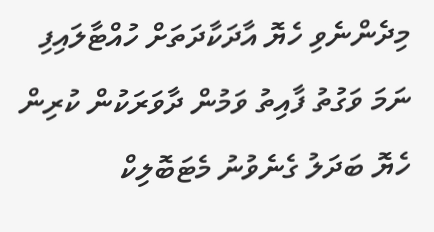މިދެންނެވި ހެޔޮ އާދަކާދަތަށް ހުއްޓާލައިފި ނަމަ ވަގުތު ފާއިތު ވަމުން ދާވަރަކުން ކުރިން ހެޔޮ ބަދަލު ގެނެވުނު މެޓަބޮލިކް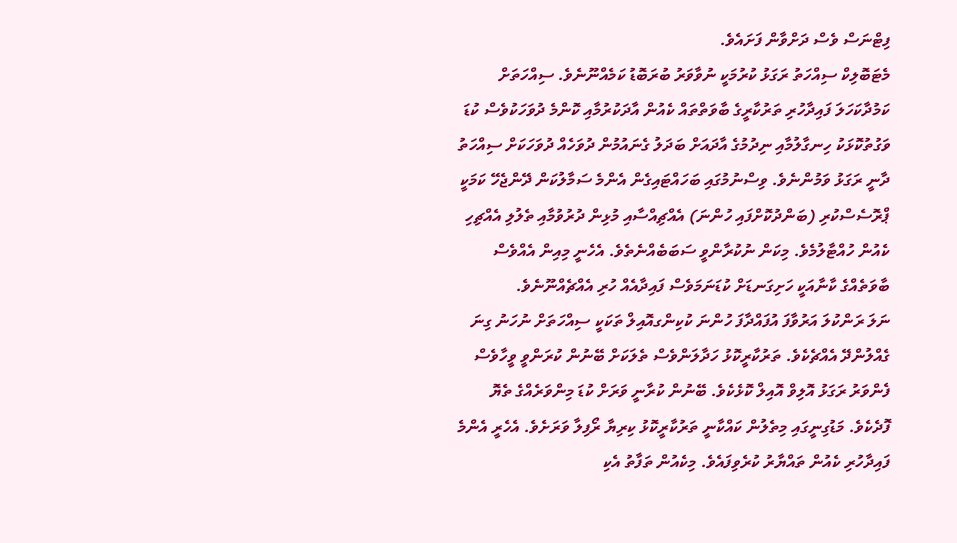ފިޓްނަސް ވެސް ދަށްވާން ފަށައެވެ.
މެޓަބޮލިކް ސިއްހަތު ރަގަޅު ކުރުމަކީ ނުވާވަރު ބުރަބޮޑު ކަމެއްނޫނެވެ. ސިއްހަތަށް ކަމުދާކަހަލަ ފައިދާހުރި ތަރުކާރީގެ ބާވަތްތައް ކެއުން އާދަކުރުމާއި ކޮންމެ ދުވަހަކުވެސް ކުޑަ ވަގުތުކޮޅަކު ހިނގާލުމާއި ނިދުމުގެ އާދައަށް ބަދަލު ގެނައުމުން ދުވަހެއް ދުވަހަކަށް ސިއްހަތު ދާނީ ރަގަޅު ވަމުންނެވެ. ވިސްނުމުގައި ބަހައްޓައިގެން އެންމެ ސަމާލުކަން ދޭންޖެހޭ ކަމަކީ ޕްރޮސެސްކުރި (ބަންދުކޮށްފައި ހުންނަ) އެއްޗިއްސާއި މުޅިން ދުރުވުމާއި ތެލުލި އެއްޗިހި ކެއުން ހުއްޓާލުމެވެ. މިކަން ނުކުރާންވީ ސަބަބެއްނެތެވެ. އެހެނީ މިއިން އެއްވެސް ބާވަތެއްގެ ކާނާއަކީ ހަށިގަނޑަށް ކުޑަނަމަވެސް ފައިދާއެއް ހުރި އެއްޗެއްނޫނެވެ.
ނަލަ ރަންކުލަ އަރުވާފަ އުފައްދާފަ ހުންނަ ކުކިންގއޮއިލް ތަކަކީ ސިއްހަތަށް ނުހަނު ގިނަ ގެއްލުންދޭ އެއްޗެކެވެ. ތަރުކާރީކޮޅު ހަދާލަންވެސް ތެލަކަށް ބޭނުން ކުރަންވީ ވީހާވެސް ފެންވަރު ރަގަޅު އޮލިވް އޮއިލް ކޮޅެކެވެ. ބޭނުން ކުރާނީ ވަރަށް ކުޑަ މިންވަރެއްގެ ތެޔޮ ފޮދެކެވެ. މަޑުގިނީގައި މިތެލުން ކައްކާނީ ތަރުކާރީކޮޅު ކިރިޔާ ރޯފިލާ ވަރަށެވެ. އެހެރީ އެންމެ ފައިދާހުރި ކެއުން ތައްޔާރު ކުރެވިފައެވެ. މިކެއުން ތަފާތު އެކި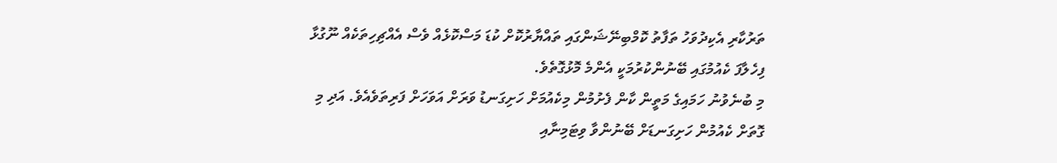ތަރުކާރި އެކިދުވަހު ތަފާތު ކޮމްބިނޭޝަންގައި ތައްޔާރުކޮށް ކުޑަ މަސްކޮޅެއް ވެސް އެއްޗިހިތަކެއް ނޫގުޅާ ފިހެލާފަ ކެއުމުގައި ބޭނުންކުރުމަކީ އެންމެ މޮޅުގޮތެވެ.
މި ބުނެވުނު ހަމައިގެ މަތީން ކާން ފެށުމުން މިކެއުމަށް ހަށިގަނޑު ވަރަށް އަވަހަށް ފަރިތަވެއެވެ. އަދި މި ގޮތަށް ކެއުމުން ހަށިގަނޑަށް ބޭނުންވާ ވިޓަމިނާއި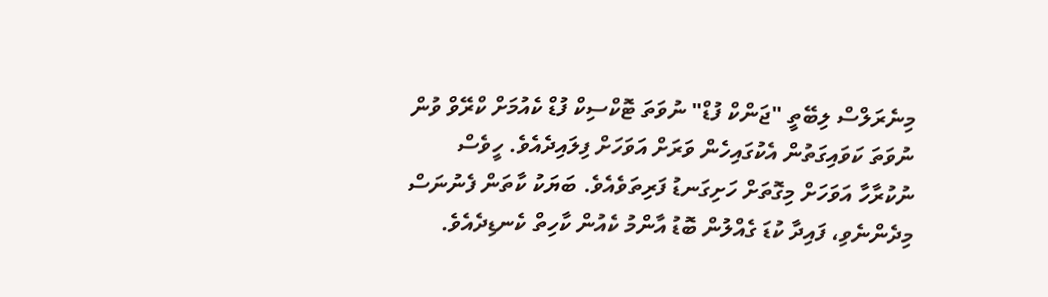މިނެރަލްސް ލިބޭތީ "ޖަންކް ފުޑް" ނުވަތަ ޓޮކްސިކް ފުޑް ކެއުމަށް ކްރޭވް ވުން ނުވަތަ ކަވައިގަތުން އެކުގައިހެން ވަރަށް އަވަހަށް ފިލައިދެއެވެ. ހީވެސް ނުކުރާހާ އަވަހަށް މިގޮތަށް ހަށިގަނޑު ފަރިތަވެއެވެ. ބަޔަކު ކާތަން ފެނުނަސް މިދެންނެވި، ފައިދާ ކުޑަ ގެއްލުން ބޮޑު އާންމު ކެއުން ކާހިތް ކެނޑިދެއެވެ.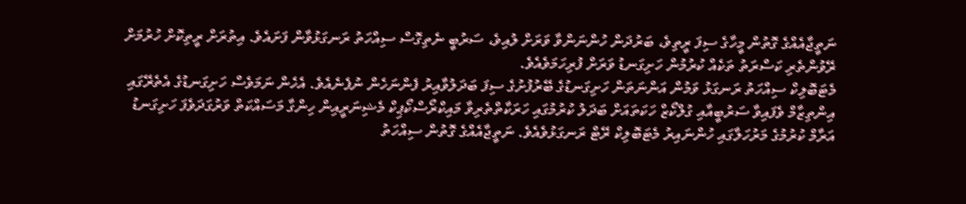ނަތީޖާއެއްގެ ގޮތުން މީހާގެ ސިފަ ރީތިވެ، ބަރުދަން ހުންނަންވާ ވަރަށް ލުއިވެ، ސަރުބީ ނެތިގޮސް ސިއްހަތު ރަނގަޅުވާން ފަށައެވެ. އިތުރަށް ރީތިކޮށް ހުރުމަށް ރޭވުންތެރި ކަސްރަތު ތަކެއް ކުރުމުން ހަށިގަނޑު ވަރަށް ފުރިހަމަވެއެވެ.
މެޓަބޮލިކް ސިއްހަތު ރަނގަޅު ވަމުން އަންނަތަން ހަށިގަނޑުގެ ބޭރުފުށުގެ ސިފަ ބަދަލުވާއިރު ފެންނަހެން ނުފެނެއެވެ. އެހެން ނަމަވެސް ހަށިގަނޑުގެ އެތެރޭގައި އިންތިޒާމް ވެފައިވާ ސަރުބީއާއި ގުލްކޯޒް ހަކަތައަށް ބަދަލު ކުރުމުގައި ހަރަކާތްތެރިވާ މައިކްރޯސްކޯޕިކް މެޝިނަރީއިން ހިންގާ މަސައްކަތް ވަރުގަދަވެފަ ހަށިގަނޑު އަރާމް ކުރުމުގެ މަރުހަލާގައި ހުންނައިރު މެޓަބޮލިކް ރޭޓް ރަނގަޅުވެއެވެ. ނަތީޖާއެއްގެ ގޮތުން ސިއްހަތު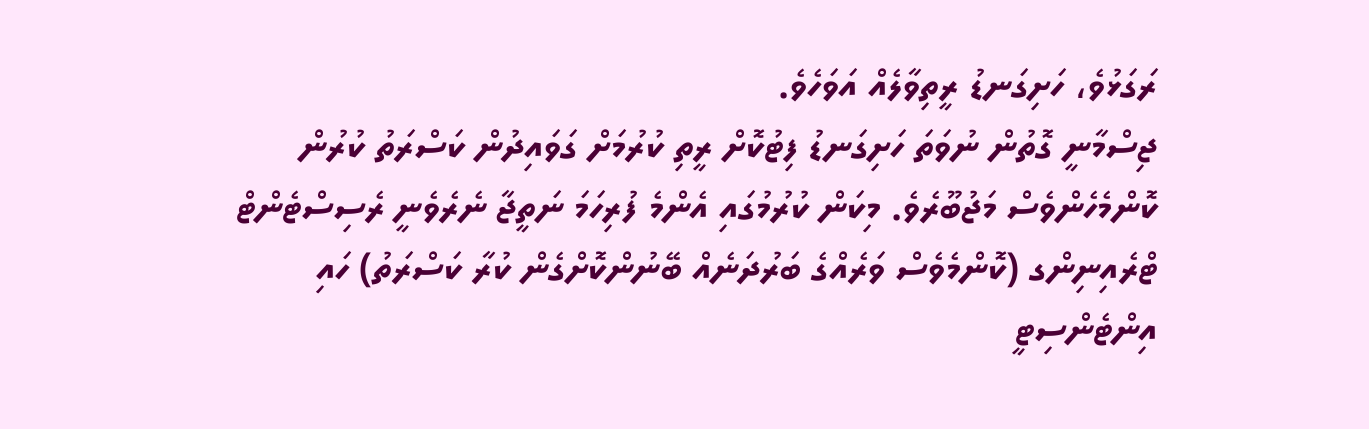ރަގަޅުވެ، ހަށިގަނޑު ރީތިވާލެއް އަވަހެވެ.
ޖިސްމާނީ ގޮތުން ނުވަތަ ހަށިގަނޑު ފިޓުކޮށް ރީތި ކުރުމަށް ގަވައިދުން ކަސްރަތު ކުރުން ކޮންމެހެންވެސް މަޖުބޫރެވެ. މިކަން ކުރުމުގައި އެންމެ ފުރިހަމަ ނަތީޖާ ނެރެވެނީ ރެސިސްޓެންޓް ޓްރެއިނިންގ (ކޮންމެވެސް ވަރެއްގެ ބަރުދަނެއް ބޭނުންކޮށްގެން ކުރާ ކަސްރަތު) ހައި އިންޓެންސިޓީ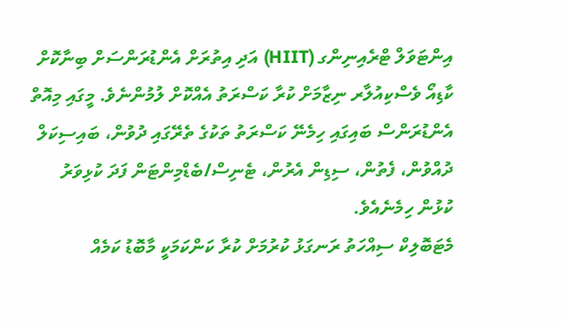އިންޓަވަލް ޓްރެއިނިންގ (HIIT) އަދި އިތުރަށް އެންޑުރަންސަށް ބިނާކޮށް ކާޑިއޯ ވެސްކިއުލާރ ނިޒާމަށް ކުރާ ކަސްރަތު އެއްކޮށް ލުމުންނެވެ. މީގައި މިއޮތް އެންޑުރަންސް ބައިގައި ހިމެނޭ ކަސްރަތު ތަކުގެ ތެރޭގައި ދުވުން، ބައިސިކަލް ދުއްވުން، ފެތުން، ސިޑިން އެރުން، ޓެނިސް/ބެޑްމިންޓަން ފަދަ ކުޅިވަރު ކުޅުން ހިމެނެއެވެ.
މެޓަބޮލިކް ސިއްހަތު ރަނގަޅު ކުރުމަށް ކުރާ ކަންކަމަކީ މާބޮޑު ކަމެއް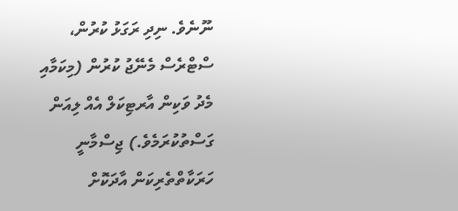ނޫނެވެ. ނިދި ރަގަޅު ކުރުން، ސްޓްރެސް މެނޭޖު ކުރުން (މިކަމާއި މެދު ވަކިން އާރޓިކަލް އެއް ލިއަން ގަސްތުކުރަމެވެ.) ޖިސްމާނީ ހަރަކާތްތެރިކަން އާދަކޮށް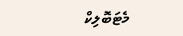މެޓަބޮލިކް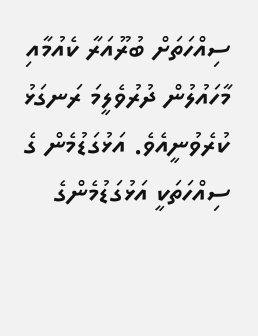ސިއްހަތަށް ބުރޫއަރާ ކެއުމާއި މާހައުލުން ދުރުވެލީމަ ރަނގަޅު ކުރެވުނީއެވެ. އަޅުގަޑުމެން ގެ ސިއްހަތަކީ އަޅުގަޑުމެންގެ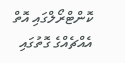ކޮންޓްރޯލްގައި އޮތް އެއްޗެއްގެ ގޮތުގައި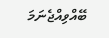ބޭއްވިއްޖެނަމަ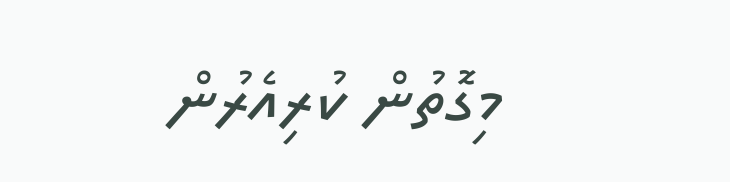މިގޮތުން ކުރިއެރުން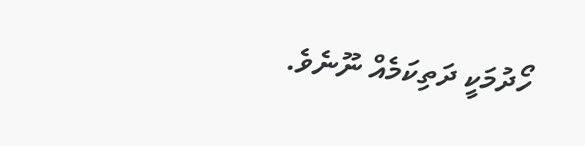ހޯދުމަކީ ދަތިކަމެއް ނޫނެވެ.